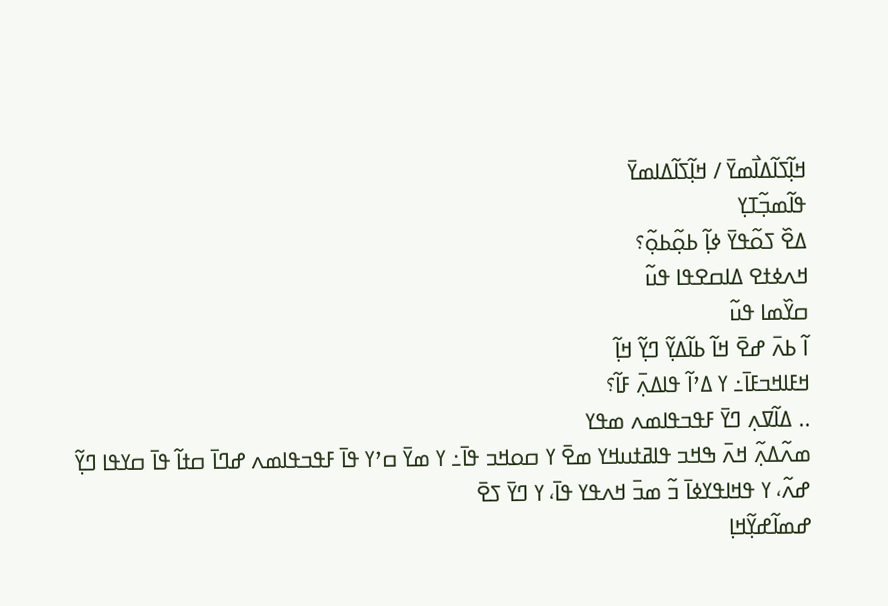ߞߊ߲߬ߖߊ߬ߡߊ߯ߘߌ߫ / ߞߊ߲߬ߖߊ߬ߡߊߘߌ߫
ߟߊ߬ߘߏ߲߬ߠߌ߲
ߡߐ߰ ߖߋ߬ߟߌ߫ ߦߊ߲߬ ߕߋ߲߬ߕߋ߲߬؟
ߞߍߦߙߐ ߡߊߛߐߟߊ ߟߎ߬
ߛߌ߰ߘߊ ߟߎ߬
ߊ߬ ߕߍ߫ ߝߐ߫ ߞߊ߬ ߕߊ߬ߡߌ߲߬ ߣߌ߲߬ ߞߊ߲߬
ߞߓߊߞߏߓߊ߫߸ ߌ ߡߴߊ߬ ߟߊߡߍ߲߫ ߓߊ߬؟
.. ߡߊ߬ߜߍ߲ ߣߌ߫ ߓߟߏߟߊߘߍ ߘߟߌ
ߘߍ߬ߡߍ߲߬ ߞߍ߫ ߒߞߏ ߟߊߥߙߎߞߌ ߘߐ߫ ߌ ߛߋߞߏ ߟߊ߫߸ ߌ ߘߌ߫ ߛߴߌ ߟߊ߫ ߓߟߏߟߊߘߍ ߝߣߊ߫ ߛߙߊ߬ ߟߊ߫ ߛߌߟߊ ߣߌ߲߬ ߝߍ߬، ߌ ߟߞߊߟߌߦߊ߫ ߏ߬ ߘߏ߫ ߞߍߟߌ ߟߊ߫، ߌ ߣߌ߫ ߖߐ߫
ߝߘߊ߬ߝߌ߲߬ߞߊ߲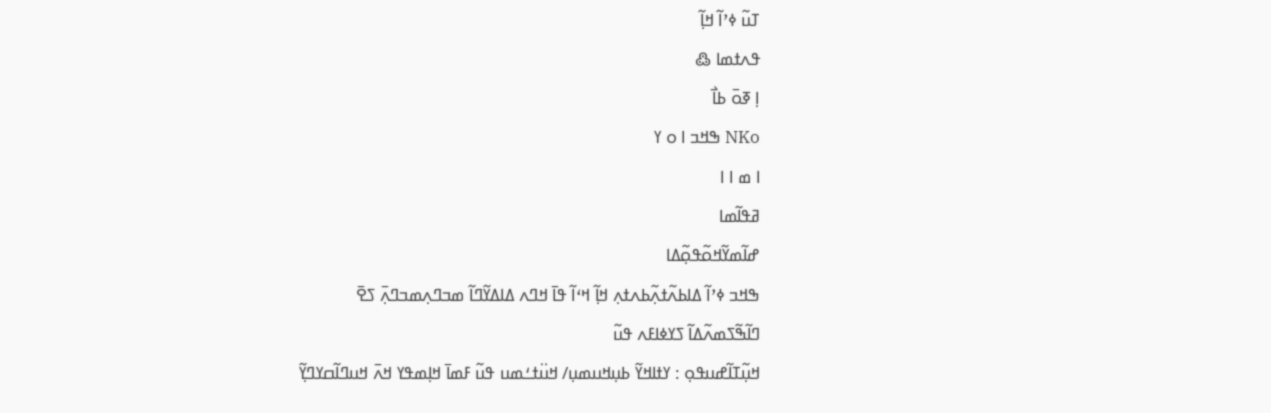ߠߎ߬ ߦߴߊ߬ ߞߊ߲߬
ߟߍߙߘߊ ߷
ߊ߲ ߧߋ߫ ߕߊ߯
NKo ߒߞߏ ߊ ߋ ߌ
ߊ ߘ ߊ ߊ
ߥߟߊ߬ߘߊ
ߝߊ߬ߘߌ߬ߞߋ߬ߟߋ߲߬ߡߊ
ߒߞߏ ߦߴߊ߬ ߡߊߕߍ߬ߙߍ߲߬ߕߍߙߍ߲ ߞߊ߲߬ ߞߵߊ߬ ߟߊ߫ ߞߣߍ ߡߊߡߌ߬ߣߊ߬ ߘߏߣߍ߲ߘߏߣߍ߲߫ ߖߐ߫
ߣߊ߬ߒ߬ߖߘߍ߬ߡߊ߬ ߖߌߦߊߓߍ ߟߎ߬
ߞߎ߲߬ߠߊ߬ߝߎߟߋ߲ : ߌߙߊߞߌ߬ ߕߎ߲ߞߎߘߎ߲/ ߞߎ߳ߙߑߘߎ ߟߎ߬ ߓߘߊ߫ ߞߊ߲ߘߟߌ ߞߍ߫ ߞߎߣߊ߬ߛߌߣߌ߲߬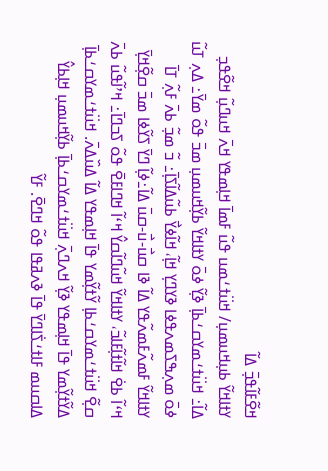ߞߐ߬ߓߊ߬ߟߏ߲߫ ߡߊ߬
ߌߙߊߞߌ߬ ߕߎ߲ߞߎߘߎ߲/ ߞߎ߳ߙߑߘߎ ߟߎ߬ ߓߘߊ߫ ߞߊ߲ߘߟߌ ߞߍ߫ ߞߎߣߎ߲߬ ߞߐ߬ߟߏ߲ ߡߊ߬߸ ߞߎ߳ߙߑߘߌߛߑߕߊ߲߫ ߢߌ߲߬ ߦߋ߫ ߌߙߊߞߌ߬ ߕߌ߲߬ߞߎߘߎ߲ ߘߏ߫ ߟߋ߬ ߘߌ߫߸ ߡߍ߲ ߠߎ߬ ߦߋ߫ ߘߍ߲ߒߖߘߍߟߦߊ ߢߌߣߌ߲ ߞߊ߲߬، ߞߊ߬ߦߌ߯ ߕߎ߬ߡߊ߬ߖߊ߲߫߸ ߏ߬ ߘߏ߲߬ ߕߍ߫ ߓߍ߲߬ ߠߊ߫ ߌߙߊߞߌ߬ ߓߘߍ߬ߓߘߍ߬ߟߌ ߡߊ߬ ߢߊ ߛߎ߯-ߎ߯-ߛߎ߫ ߡߊ߬߸ߦߊ߲߬ ߣߌ߫ ߖߌ߬ߦߊ ߘߏ߫ ߛߐ߲߬ߞߌ߲߫ ߞߵߊ߬ ߕߐ߭ ߞߊ߬ߙߊ߲߬ߓߊߏ߬، ߌߙߊߞߌ߬ ߞߎ߬ߣߊ߬ߛߌ߮ ߞߵߊ߬ ߞߣߊߓߐ߫ ߟߋ߬ ߖߏߣߊ߫߸ ߞߴߊ߬ߟߎ߬ ߕߍ߫ ߛߐ߲߬ ߞߎ߳ߙߑߘߌߛߑߕߊ߲ ߌ߬ߙߌ߲߬ߘߌ ߟߊ߫ ߞߊ߲ߘߟߌ ߡߊ߬ ߡߎ߰ߡߍ߫. ߞߎ߳ߙߑߘߌߛߑߕߊ߲߫ ߡߌ߬ߙߌ߲߬ߘߌ ߟߊ߫ ߞߊ߲ߘߟߌ ߢߌ߲߬ ߞߍߣߍ߲߫ ߞߎ߳ߙߑߘߌߛߑߕߊ߲߫ ߕߌ߲߬ߞߎߘߎ߲ ߞߊ߲ߕߌ߮ ߡߊߛߎߘ ߓߊߙߑߖ߭ߊߣߌ߫ ߟߊ߫ ߢߍߥߟߊ ߟߋ߬ ߞߣߐ߫. ߓߌ߬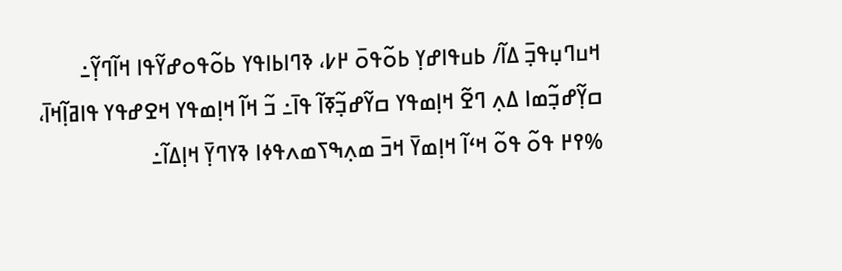ߞߎߣߎ߲ߟߏ߲߫ ߡߊ߬/ ߕߎߟߊߝߌ߲ ߕߋ߬ߟߋ߫ ߂߇، ߢߣߊߕߊߟߌ ߕߋ߬ߟߋߝߌ߬ߟߊ ߞߊ߬ߣߌ߲߬߸ ߛߌ߲߬ߝߏ߲߬ߘߊ ߡߍ߲ ߣߐ߬ ߞߊ߲ߘߟߌ ߛߌ߬ߝߏ߲߬ߧߊ߬ ߟߊ߫߸ ߏ߬ ߞߊ߬ ߞߊ߲ߘߟߌ ߞߐߝߟߌ ߟߊߥߊ߲߬ߞߊ߫، %߉߂ ߟߋ߬ ߟߋ߬ ߞߵߊ߬ ߞߊ߲ߘߌ߫ ߞߏ߫ ߘߍ߲ߒߖߘߍߟߦߊ ߢߌߣߌ߲߫ ߞߊ߲ߡߊ߬߸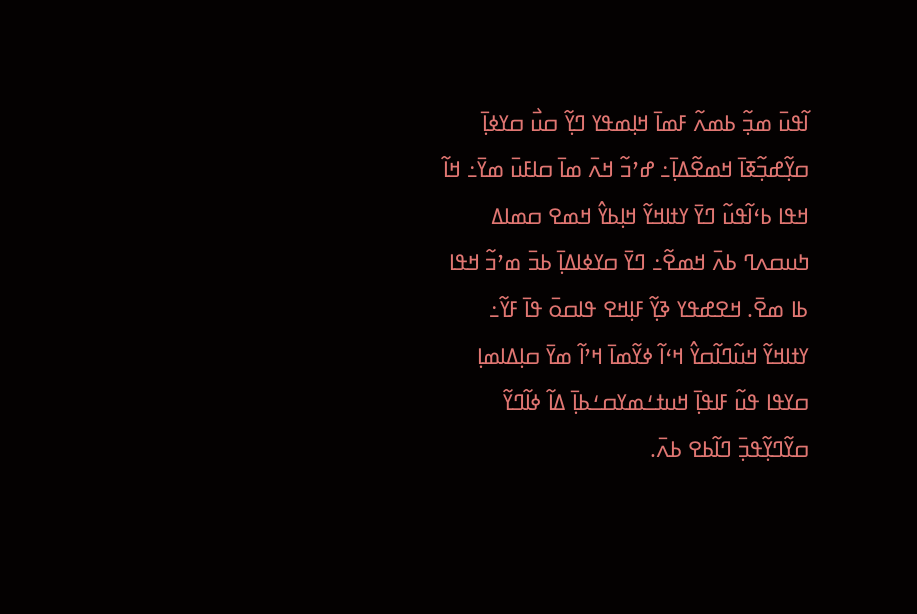ߊ߬ߟߎ߫ ߘߏ߲߬ ߕߘߍ߬ ߓߘߊ߫ ߞߊ߲ߘߟߌ ߣߌ߲߬ ߛߎ߯ ߛߌߦߊ߲߫ ߛߌ߲߬ߝߏ߲߬ߧߊ߫ ߞߘߐ߬ߡߊ߲߫߸ ߝߴߏ߬ ߞߍ߫ ߘߊ߫ ߛߊߓߎ߫ ߘߌ߫߸ ߞߊ߬ ߞߟߊ ߕߵߊ߬ߟߎ߬ ߣߌ߫ ߌߙߊߞߌ߬ ߞߊ߲ߕߌ߮ ߞߘߐ ߛߘߊߡ ߤߎߛߍߣ ߕߍ߫ ߞߘߐ߬߸ ߣߌ߫ ߛߌߦߊߡߊ߲߫ ߕߏ߫ ߘߴߏ߬ ߞߟߊ ߕߊ ߘߐ߫. ߞߐߝߟߌ ߢߌ߲߬ ߓߊ߲ߞߐ ߟߊߛߋ߫ ߟߊ߫ ߓߌ߬߸ ߌߙߊߞߌ߬ ߞߎ߬ߣߊ߬ߛߌ߮ ߞߵߊ߬ ߦߌ߬ߘߊ߫ ߞߴߊ߬ ߘߌ߫ ߛߊ߲ߡߊߘߊ߲ ߛߌߟߊ ߟߎ߬ ߓߊߟߊ߲߫ ߞߎߙߑߘߌߛߑߕߊ߲߫ ߡߊ߬ ߦߊ߬ߣߌ߬ ߛߌ߬ߣߌ߲߬ߟߏ߲߫ ߣߊ߬ߕߐ ߕߍ߫.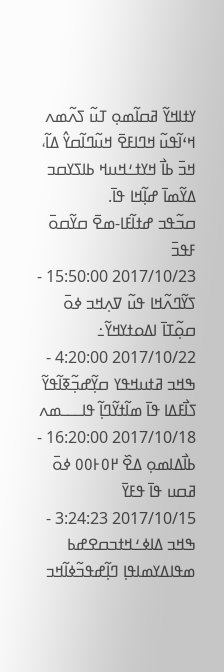ߌߙߊߞߌ߬ ߥߛߊ߬ߘߋ߲ ߠߎ߬ ߖߍ߬ߘߍ ߞߵߊ߬ߟߎ߬ ߞߣߊߓߐ߫ ߞߎ߬ߣߊ߬ߛߌ߮ ߡߊ߬، ߞߏ߫ ߕߊ߯ ߞߌߙߑߞߎߞ ߕߊߖߌߛߏ ߡߌ߬ߘߊ߫ ߝߊ߲߬ߞߊ ߟߊ߫.
ߛߏ߬ߟߏ ߝߙߊ߬ߓߊ-ߘߐ߫ ߛߌ߬ߛߋ߫ ߓߟߏ߫
2017/10/23 15:50:00 - ߖߌ߬ߣߍ߬ߞߊ ߟߎ߬ ߜߍ߲ߞߏ ߦߋ߫ ߛߋ߲߬ߠߊ߫ ߊߡߋߙߌߞߌ߬߸
2017/10/22 4:20:00 - ߒߞߏ ߥߙߎߞߟߌ ߛߌ߲߬ߝߏ߲߬ߧߊ߬ߟߌ߬ ߖߊ߯ߓߡߊ ߟߊ߫ ߘߊ߬ߙߌ߬ߣߊ߲߬ ߟߊߺߺߺߘߍ
2017/10/18 16:20:00 - ߕߊ߯ߡߊߘߋ߲ ߡߐ߰ ߂߀߅߀߀ ߦߋ߫ ߥߛߎ ߟߊ߫ ߟߓߌ߫
2017/10/15 3:24:23 - ߒߞߏ ߡߊߦߑߞߙߏߛߐߝߕ ߘߟߊߡߌߘߊߟߊ߲ ߣߊ߲߬ߝߟߏ߬ߦߊ߬ߞߏ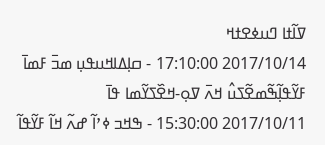ߜߊ߬ߙߊ ߣߎߦߐߙߞ
2017/10/14 17:10:00 - ߛߊ߲ߡߊߞߎߟߎ߲ ߘߏ߫ ߓߘߊ߫ ߓߌ߬ߟߊ߲߬ߒ߬ߘߐ߬ߖߎ߮ ߞߍ߫ ߜߋ߲-ߞߐ߰ߖߌ߬ߘߊ ߟߊ߫
2017/10/11 15:30:00 - ߒߞߏ ߦߴߊ߬ ߝߍ߬ ߞߊ߬ ߓߌ߬ߟߊ߬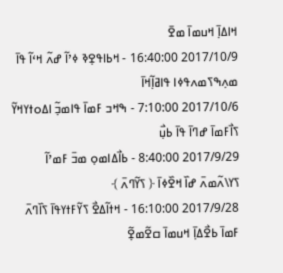ߞߊߡߊ߲߫ ߞߎߘߊ߫ ߘߐ߫
2017/10/9 16:40:00 - ߞߕߊߟߐ߲ߢ ߦߴߊ߬ ߝߍ߬ ߞߵߊ߬ ߟߊ߫ ߘߍ߲ߒߖߘߍߟߦߊ ߟߊߥߊ߲߬ߞߊ߫
2017/10/6 7:10:00 - ߒߞߏ ߓߘߊ߫ ߟߊߘߏ߲߬ ߊߡߋߙߌߞߌ߬ ߖߊ߯ߓߘߊ߫ ߝߣߊ߫ ߟߊ߫ ߕߎ߲߯
2017/9/29 8:40:00 - ߕߊ߯ߡߊߘߋ߲ ߘߏ߫ ߓߘߴߊ߬ ߖߌ\ߍ߬ߘߍ߫ ߝߊ߰ ߞߐ߰ߦߊ߫ ﴿ ߖߌ߬ߣߍ߫ ﴾
2017/9/28 16:10:00 - ߞߙߊ߬ߡߐ߯ ߖߌ߬ߓߙߌߟߊ߫ ߖߊ߰ߣߍ߫ ߓߘߊ߫ ߕߐ߯ߡߊ߲߫ ߞߎߘߊ߫ ߛߐ߬ߘߐ߲߬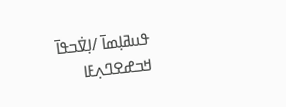ߟߎߥߊ߲ߘߊ߫ /ߊ߲ߜ߭ߏߟߊ߫
ߞߏߝߐߣߍ߲ߓߊ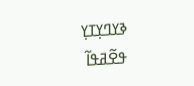ߢߌߣߌ߲ߠߌ߲
ߟߐ߬ߥߟߊ߬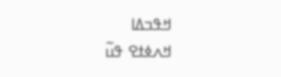ߞߟߏߡߊ
ߞߍߦߙߐ ߟߎ߬